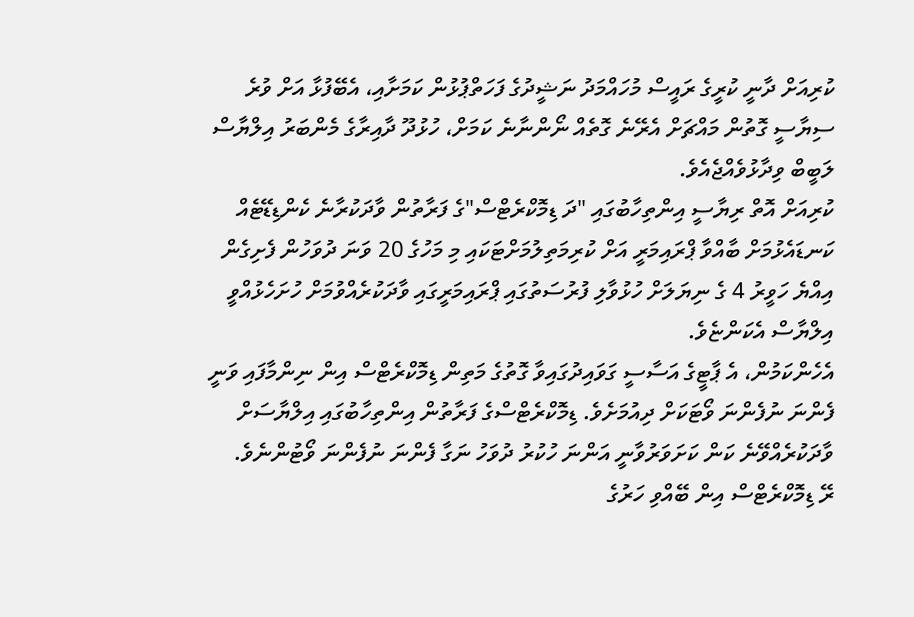ކުރިއަށް ދާނީ ކުރީގެ ރައީސް މުހައްމަދު ނަޝީދުގެ ފަހަތްޕުޅުން ކަމަށާއި، އެބޭފުޅާ އަށް ވުރެ ސިޔާސީ ގޮތުން މައްޗަށް އެރޭނެ ގޮތެއް ނޯންނާނެ ކަމަށް، ހުޅުދޫ ދާއިރާގެ މެންބަރު އިލްޔާސް ލަބީބް ވިދާޅުވެއްޖެއެވެ.
ކުރިއަށް އޮތް ރިޔާސީ އިންތިހާބުގައި "ދަ ޑިމޮކްރެޓްސް"ގެ ފަރާތުން ވާދަކުރާނެ ކެންޑިޑޭޓެއް ކަނޑައެޅުމަށް ބާއްވާ ޕްރައިމަރީ އަށް ކުރިމަތިލުމަށްޓަކައި މި މަހުގެ 20 ވަނަ ދުވަހުން ފެށިގެން އިއްޔެ ހަވީރު 4 ގެ ނިޔަލަށް ހުޅުވާލި ފުރުސަތުގައި ޕްރައިމަރީގައި ވާދަކުރެއްވުމަށް ހުށަހެޅުއްވީ އިލްޔާސް އެކަންޏެވެ.
އެހެންކަމުން، އެ ޕާޓީގެ އަސާސީ ގަވައިދުގައިވާ ގޮތުގެ މަތިން ޑިމޮކްރެޓްސް އިން ނިންމާފައި ވަނީ ފެންނަ ނުފެންނަ ވޯޓަކަށް ދިއުމަށެވެ. ޑިމޮކްރެޓްސްގެ ފަރާތުން އިންތިހާބުގައި އިލްޔާސަށް ވާދަކުރެއްވޭނެ ކަން ކަށަވަރުވާނީ އަންނަ ހުކުރު ދުވަހު ނަގާ ފެންނަ ނުފެންނަ ވޯޓުންނެވެ.
ރޭ ޑިމޮކްރެޓްސް އިން ބޭއްވި ހަރުގެ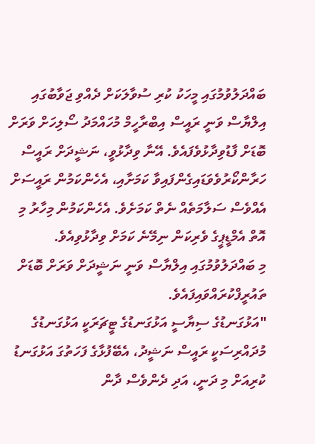ބައްދަލުވުމުގައި މީހަކު ކުރި ސުވާލަކަށް ދެއްވި ޖަވާބުގައި އިލްޔާސް ވަނީ ރައީސް އިބްރާހީމް މުހައްމަދު ސޯލިހަށް ވަރަށް ބޮޑަށް ފާޑުވިދާޅުވެފައެވެ. އޭނާ ވިދާޅުވީ، ނަޝީދަށް ރައީސް ހަރާންކޯރުވެވަޑައިގެންފައިވާ ކަމަށާއި، އެހެންކަމުން ރައީސަށް އެއްވެސް ސަލާމަތެއް ނެތް ކަމަށެވެ. އެހެންކަމުން މިހާރު މި އޮތް އެމްޑީޕީގެ ވެރިކަން ނިމޭނެ ކަމަށް ވިދާޅުވިއެވެ.
މި ބައްދަލުވުމުގައި އިލްޔާސް ވަނީ ނަޝީދަށް ވަރަށް ބޮޑަށް ތައުރީފްކުރައްވައިފައެވެ.
"އަޅުގަނޑުގެ ސިޔާސީ އަޅުގަނޑުގެ ޓީޗަރަކީ އަޅުގަނޑުގެ މުދައްރިސަކީ ރައީސް ނަޝީދު، އެބޭފުޅާގެ ފަހަތުގަ އަޅުގަނޑު ކުރިއަށް މި ދަނީ، އަދި ދެންވެސް ދާން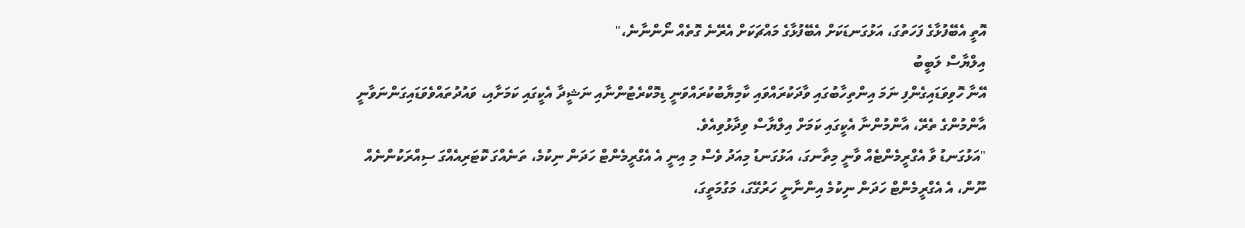އޮތީ އެބޭފުޅާގެ ފަހަތުގަ، އަޅުގަނޑަކަށް އެބޭފުޅާގެ މައްޗަކަށް އެރޭނެ ގޮތެއް ނޯންނާނެ،"
އިލްޔާސް ލަބީބު
އޭނާ ހޮވިވަޑައިގެންފި ނަމަ އިންތިހާބުގައި ވާދަކުރައްވައި ކާމިޔާބުކުރައްވަނީ ޑިމޮކްރެޓުންނާއި ނަޝީދާ އެކީގައި ކަމަށާއި، ވައުދުތައްވެވަޑައިގަންނަވާނީ އާންމުންގެ ތެރޭ، އާންމުންނާ އެކީގައި ކަމަށް އިލްޔާސް ވިދާޅުވިއެވެ.
"އަޅުގަނޑު ވާ އެގްރީމެންޓެއް ވާނީ މިތާނގަ، އަޅުގަނޑު މިއަދު ވެސް މި އިނީ އެ އެގްރީމެންޓް ހަދަން ނިކުމެ، ތަނެއްގަ ކޮޓަރިއެއްގަ ސިއްރަކުންނެއް ނޫން، އެ އެގްރީމެންޓް ހަދަން ނިކުމެ އިންނާނީ ހަރުގޭގަ، މަގުމަތީގަ،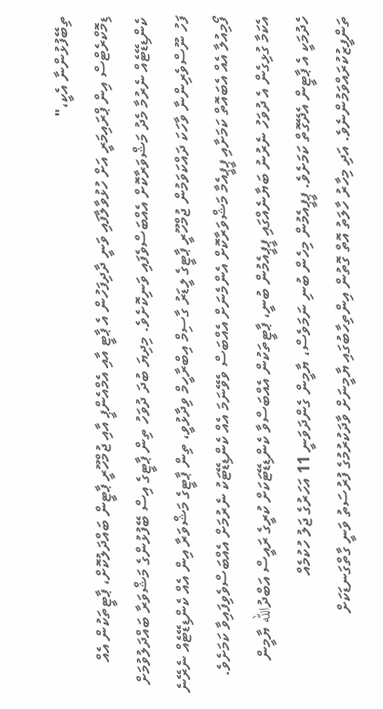ތިބޭފުޅުންނާ އެކީ،"
ޑިމޮކްރެޓްސް އިން ޕްރައިމަރީ އަށް ހުޅުވާލާފައި ވަނީ ދާދިފަހުން އެ ޕާޓީ އާއި އެމްއެންޕީ އާއި ޖުމްހޫރީ ޕާޓީން ބައްދަލުކޮށް، ޕާޓީތަކުން އެއް ކެންޑިޑޭޓެއް ނެރުމާ މެދު މަޝްވަރާކޮށް އެއްބަސްވެފައި ވަނިކޮށެވެ. މިދިޔަ ބުދަ ދުވަހު ތިން ޕާޓީގެ އިސް ބޭފުޅުންގެ މަޝްވަރާ ބައްދަލުވުމަށް ފަހު ނޫސްވެރިންނާ ވާހަކަ ދައްކަވަމުން ޖުމްހޫރީ ޕާޓީގެ ލީޑަރު ގާސިމް އިބްރާހީމް ވިދާޅުވީ، ތިން ޕާޓީގެ މަޝްވަރާ އިން އެއް ކެންޑިޑޭޓެއް ނެރޭނެ ފޯމިއުލާ އެއް އެބައޮތް ކަމަށާއި ޕީޕީއެމާ މަޝްވަރާކޮށް އެންމެނަށް އެއްބަސް ވެވޭނަމަ އެއް ކެންޑިޑޭޓަކު ނެރުމަށް އެއްބަސްވެވިފައިވާ ކަމަށެވެ.
އެކަމާ ގުޅިގެން އެ ދުވަހު ނެރުނު ބަޔާނެއްގައި ޕީޕީއެމުން ބުނީ، ޕާޓީތަކުން އެއްބަސްވާ ކެންޑިޑޭޓަކަށް ކުރީގެ ރައީސް އަބްދުالله ޔާމީން ހެދުމަކީ އެ ޕާޓީން އެދޭގޮތް ކަމަށެވެ. ޕީޕީއެމުން މިހެން ބުނި ނަމަވެސް، ޔާމީން ގެންދަވަނީ 11 އަހަރުގެ ޖަލު ހުކުމެއް ތަންފީޒުކުރައްވަމުންނެވެ. އަދި މިހާރު ހާލަތު އޮތް ގޮތުން އިންތިހާބުގައި ޔާމީނަށް ވާދަކުރުމުގެ ފުރުސަތު ވަނީ ގާތްގަނޑަކަށް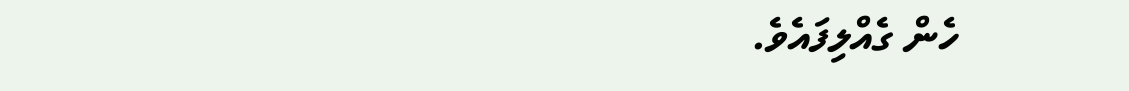ހެން ގެއްލިފައެވެ.